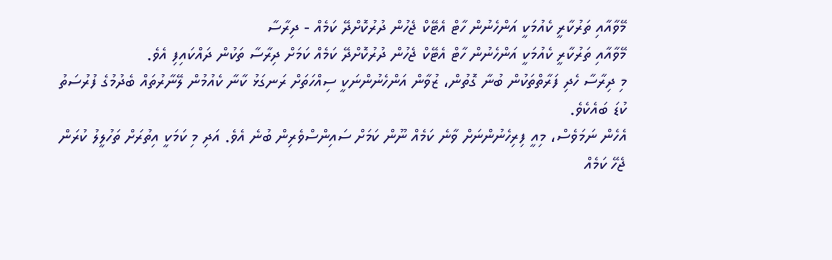މޭވާއާއި ތަރުކާރީ ކެއުމަކީ އަންހެނުން ހާޓް އެޓޭކް ޖެހުން ދުރުކޮށްދޭ ކަމެއް - ދިރާސާ
މޭވާއާއި ތަރުކާރީ ކެއުމަކީ އަންހެނުން ހާޓް އެޓޭކް ޖެހުން ދުރުކޮށްދޭ ކަމެއް ކަމަށް ދިރާސާ ތަކުން ދައްކައިފި އެވެ.
މި ދިރާސާ ހެދި ފަރާތްތަކުން ބުނާ ގޮތުން، ޒުވާން އަންހެނުންނަކީ ސިއްހަތަށް ރަނގަޅު ކާނާ ކެއުމުން ލޭނާރުތައް ބެދުމުގެ ފުރުސަތު ކުޑަ ބައެކެވެ.
އެހެން ނަމަވެސް، މިއީ ފިރިހެނުންނަށް ވާނެ ކަމެއް ނޫން ކަމަށް ސައިންސްވެރިން ބުނެ އެވެ. އަދި މި ކަމަކީ އިތުރަށް ތަހުލީލު ކުރަން ޖެހޭ ކަމެއް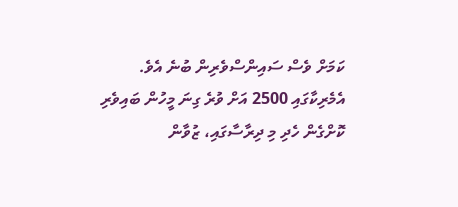ކަމަށް ވެސް ސައިންސްވެރިން ބުނެ އެވެ.
އެމެރިކާގައި 2500 އަށް ވުރެ ގިނަ މީހުން ބައިވެރި ކޮށްގެން ހެދި މި ދިރާސާގައި، ޒުވާން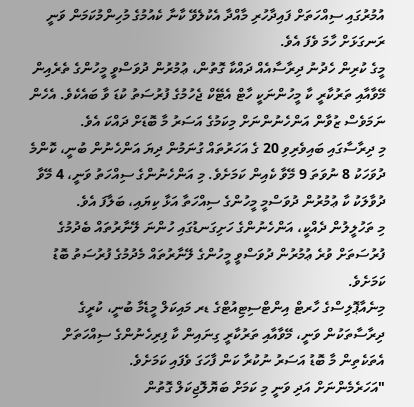އުމުރުގައި ސިއްހަތަށް ފައިދާހުރި މާއްދާ އެކުލެވޭ ކާނާ ކެއުމުގެ މުހިންމުކަމަން ވަނީ ރަނގަޅަށް ހާމަ ވެފަ އެވެ.
މީގެ ކުރިން ހެދުނު ދިރާސާއެއް ދައްކާ ގޮތުން، ޢުމުރުން ދުވަސްވީ މީހުންގެ ތެރެއިން މޭވާއާއި ތަރުކާރީ ކާ މީހުންނަކީ ހާޓް އެޓޭކް ޖެހުމުގެ ފުރުސަތު ކުޑަ ވާ ބައެކެވެ. އެހެން ނަމަވެސް ޒުވާން އަންހެނުންނަށް މިކަމުގެ އަސަރު މާ ބޮޑަށް ދައްކަ އެވެ.
މި ދިރާސާގައި ބައިވެރިވި 20 ގެ އަހަރުތައް ގުނަމުން ދިޔަ އަންހެނުން ބުނީ، ކޮންމެ ދުވަހަކު 8 ނުވަތަ 9 މޭވާ ކެއިން ކަމަށެވެ. މި އަންހެނުންގެ ސިއްހަތު ވަނީ، 4 މޭވާ ދުވާލަކު ކާ ޢުމުރުން ދުވަސްމީ މީހުންގެ ސިއްހަތާ އަޅާ ކިޔައި، ބަލާފަ އެވެ.
މި ތަހުލީލުން ދެއްކީ، އަންހެނުންގެ ހަށިގަނޑުގައި ހުންނަ ލޭނާރުތައް ބެދުމުގެ ފުރުސަތަށް ވުރެ ޢުމުރުން ދުވަސްވީ މީހުންގެ ލޭނާރުތައް މެދުމުގެ ފުރުސަތު ބޮޑު ކަމަށެވެ.
މިނެއާޕޮލިސްގެ ހާރޓް އިންޓްސިޓިއުޓްގެ ޑރ މައިކަލް މީޑެމާ ބުނީ، ކުރީގެ ދިރާސާތަކުން ވަނީ، މޭވާއާއި ތަރުކާރީ ގިނައިން ކާ ފިރިހެނުންގެ ސިއްހަތަށް އެތަކެތިން މާ ބޮޑު އަސަރު ނުކުރާ ކަން ފާހަގަ ވެފައި ކަމަށެވެ.
"އަހަރެމެންނަށް އަދި ވަނީ މި ކަމަށް ބަޔޮލޮޖިކަލް ގޮތުން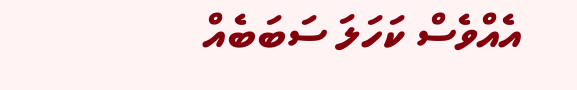އެއްވެސް ކަހަލަ ސަބަބެއް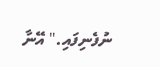ނުފެނިފައި." އޭނާ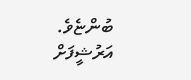ބުންޏެވެ.
އަރުޝީފަށް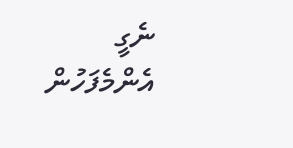ނެގީ
އެންމެފަހުން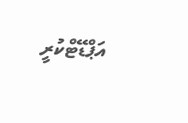އަޕްޑޭޓްކުރީ